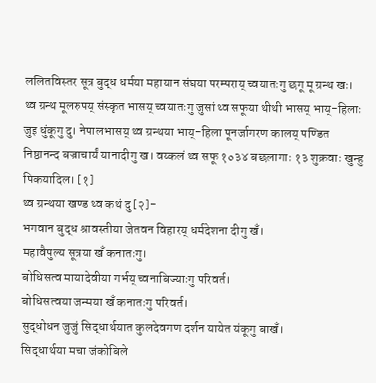ललितविस्तर सूत्र बुद्ध धर्मया महायान संघया परम्पराय् च्वयातःगु छगू मू ग्रन्थ खः। थ्व ग्रन्थ मूलरुपय् संस्कृत भासय् च्वयातःगु जुसां थ्व सफूया थीथी भासय् भाय्-हिलाः जुइ धुंकूगु दु। नेपालभासय् थ्व ग्रन्थया भाय्-हिला पूनर्जागरण कालय् पण्डित निष्ठानन्द बज्राचार्यं यानादीगु ख। वय्कलं थ्व सफू १०३४ बछलागाः १३ शुक्रवाः खुन्हु पिकयादिल। [१]
थ्व ग्रन्थया खण्ड थ्व कथं दु [२]-
भगवान बुद्ध श्रावस्तीया जेतवन विहारय् धर्मदेशना दीगु खँ।
महावैपुल्य सूत्रया खँ कनातःगु।
बोधिसत्व मायादेवीया गर्भय् च्वनाबिज्याःगु परिवर्त।
बोधिसत्वया जन्मया खँ कनातःगु परिवर्त।
सुद्धोधन जुजुं सिद्धार्थयात कुलदेवगण दर्शन यायेत यंकूगु बाखँ।
सिद्धार्थया मचा जंकोबिले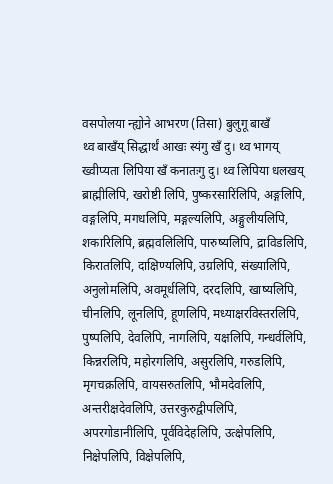वसपोलया न्ह्योने आभरण (तिसा) बुलुगू बाखँ
थ्व बाखँय् सिद्धार्थं आखः स्यंगु खँ दु। थ्व भागय् ख्वीप्यता लिपिया खँ कनातःगु दु। थ्व लिपिया धलखय् ब्राह्मीलिपि, खरोष्टी लिपि, पुष्करसारिंलिपि, अङ्गलिपि, वङ्गलिपि, मगधलिपि, मङ्गल्यलिपि, अङ्गुलीयलिपि, शकारिलिपि, ब्रह्मवलिलिपि, पारुष्यलिपि, द्राविडलिपि, किरातलिपि, दाक्षिण्यलिपि, उग्रलिपि, संख्यालिपि, अनुलोमलिपि, अवमूर्धलिपि, दरदलिपि, खाष्यलिपि, चीनलिपि, लूनलिपि, हूणलिपि, मध्याक्षरविस्तरलिपि, पुष्पलिपि, देवलिपि, नागलिपि, यक्षलिपि, गन्धर्वलिपि, किन्नरलिपि, महोरगलिपि, असुरलिपि, गरुडलिपि, मृगचक्रलिपि, वायसरुतलिपि, भौमदेवलिपि, अन्तरीक्षदेवलिपि, उत्तरकुरुद्वीपलिपि, अपरगोडानीलिपि, पूर्वविदेहलिपि, उत्क्षेपलिपि, निक्षेपलिपि, विक्षेपलिपि,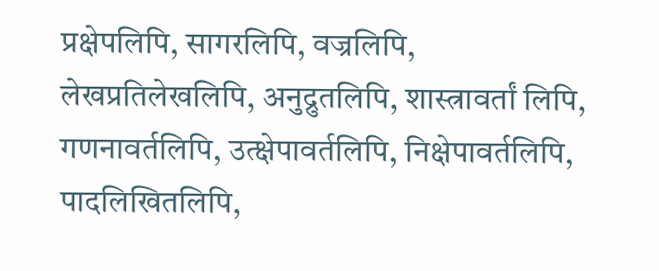प्रक्षेपलिपि, सागरलिपि, वज्रलिपि, लेखप्रतिलेखलिपि, अनुद्रुतलिपि, शास्त्रावर्तां लिपि, गणनावर्तलिपि, उत्क्षेपावर्तलिपि, निक्षेपावर्तलिपि, पादलिखितलिपि,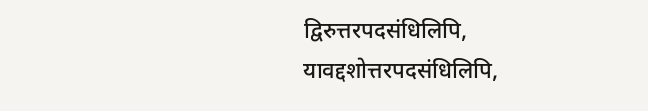द्विरुत्तरपदसंधिलिपि, यावद्दशोत्तरपदसंधिलिपि,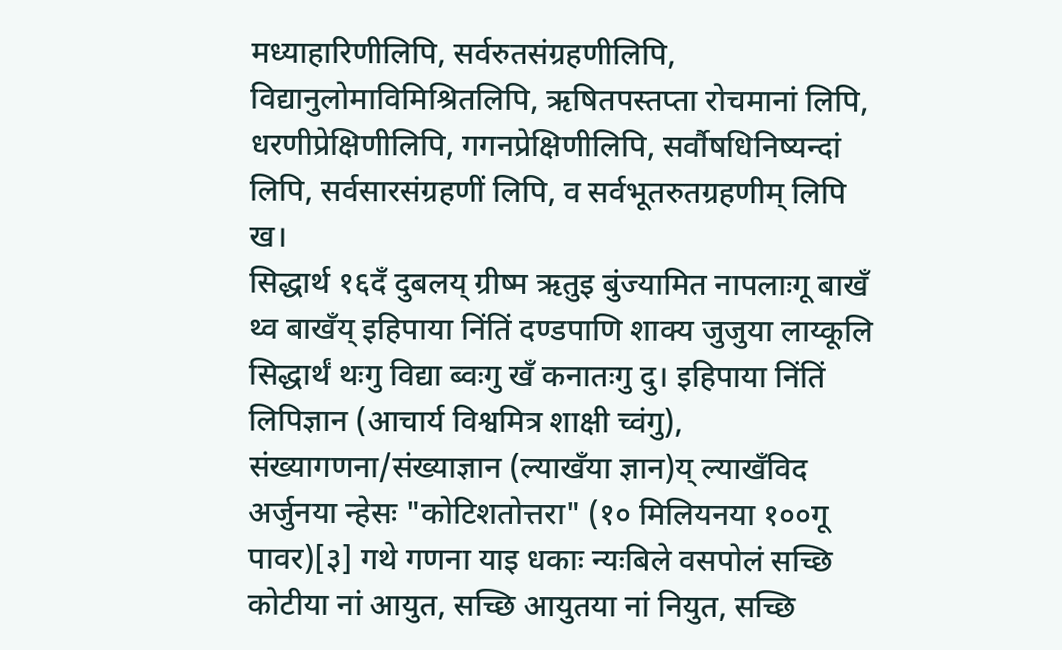मध्याहारिणीलिपि, सर्वरुतसंग्रहणीलिपि, विद्यानुलोमाविमिश्रितलिपि, ऋषितपस्तप्ता रोचमानां लिपि, धरणीप्रेक्षिणीलिपि, गगनप्रेक्षिणीलिपि, सर्वौषधिनिष्यन्दां लिपि, सर्वसारसंग्रहणीं लिपि, व सर्वभूतरुतग्रहणीम् लिपि ख।
सिद्धार्थ १६दँ दुबलय् ग्रीष्म ऋतुइ बुंज्यामित नापलाःगू बाखँ
थ्व बाखँय् इहिपाया निंतिं दण्डपाणि शाक्य जुजुया लाय्कूलि सिद्धार्थं थःगु विद्या ब्वःगु खँ कनातःगु दु। इहिपाया निंतिं लिपिज्ञान (आचार्य विश्वमित्र शाक्षी च्वंगु), संख्यागणना/संख्याज्ञान (ल्याखँया ज्ञान)य् ल्याखँविद अर्जुनया न्हेसः "कोटिशतोत्तरा" (१० मिलियनया १००गू पावर)[३] गथे गणना याइ धकाः न्यःबिले वसपोलं सच्छि कोटीया नां आयुत, सच्छि आयुतया नां नियुत, सच्छि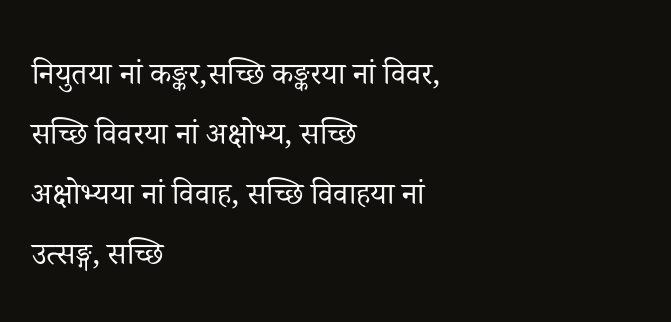नियुतया नां कङ्कर,सच्छि कङ्करया नां विवर, सच्छि विवरया नां अक्षोभ्य, सच्छि अक्षोभ्यया नां विवाह, सच्छि विवाहया नां उत्सङ्ग, सच्छि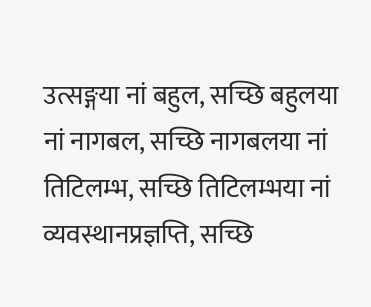उत्सङ्गया नां बहुल, सच्छि बहुलया नां नागबल, सच्छि नागबलया नां तिटिलम्भ, सच्छि तिटिलम्भया नां व्यवस्थानप्रज्ञप्ति, सच्छि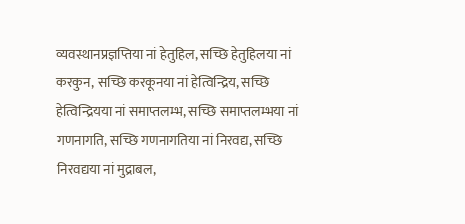व्यवस्थानप्रज्ञप्तिया नां हेतुहिल, सच्छि हेतुहिलया नां करकुन, सच्छि करकूनया नां हेत्विन्द्रिय, सच्छि हेत्विन्द्रियया नां समाप्तलम्भ, सच्छि समाप्तलम्भया नां गणनागति, सच्छि गणनागतिया नां निरवद्य, सच्छि निरवद्यया नां मुद्राबल,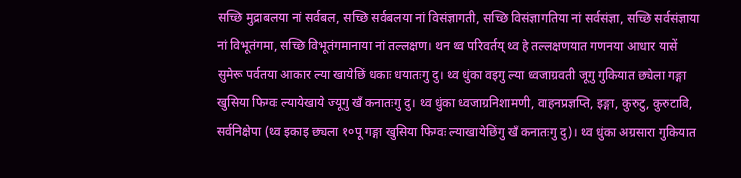सच्छि मुद्राबलया नां सर्वबल, सच्छि सर्वबलया नां विसंज्ञागती, सच्छि विसंज्ञागतिया नां सर्वसंज्ञा, सच्छि सर्वसंज्ञाया नां विभूतंगमा, सच्छि विभूतंगमानाया नां तल्लक्षण। थन थ्व परिवर्तय् थ्व हे तल्लक्षणयात गणनया आधार यासें सुमेरू पर्वतया आकार ल्या खायेछिं धकाः धयातःगु दु। थ्व धुंका वइगु ल्या ध्वजाग्रवती जूगु गुकियात छ्येला गङ्गा खुसिया फिग्वः ल्यायेखाये ज्यूगु खँ कनातःगु दु। थ्व धुंका ध्वजाग्रनिशामणी, वाहनप्रज्ञप्ति, इङ्गा, कुरुटु, कुरुटावि, सर्वनिक्षेपा (थ्व इकाइ छ्यला १०पू गङ्गा खुसिया फिग्वः ल्याखायेछिंगु खँ कनातःगु दु)। थ्व धुंका अग्रसारा गुकियात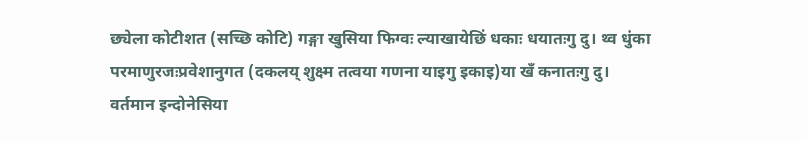छ्येला कोटीशत (सच्छि कोटि) गङ्गा खुसिया फिग्वः ल्याखायेछिं धकाः धयातःगु दु। थ्व धुंका परमाणुरजःप्रवेशानुगत (दकलय् शुक्ष्म तत्वया गणना याइगु इकाइ)या खँ कनातःगु दु।
वर्तमान इन्दोनेसिया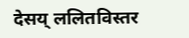देसय् ललितविस्तर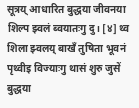सूत्रय् आधारित बुद्धया जीवनया शिल्प झ्वलं ब्वयातःगु दु। [४] थ्व शिला झ्वलय् बाखँ तुषिता भूवनं पृथ्वीइ विज्याःगु थासं शुरु जुसें बुद्धया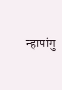न्हापांगु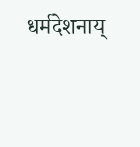धर्मदेशनाय्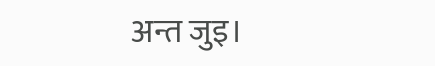अन्त जुइ।